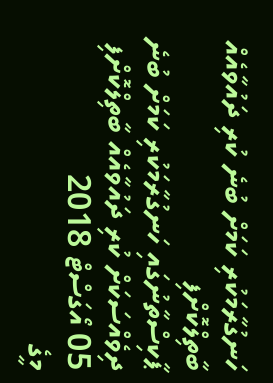ހަނގުރާމަކުރި ކަމަށް ބުނެ ކުރި ދައުވާއެއް ބާތިލްކޮށްފި
ޕާކިސްތާނުގައި ހަނގުރާމަކުރި ކަމަށް ބުނެ ދިވެއްސަކަށް ކުރި ދައުވާއެއް ބާތިލްކޮށްފި
05 އޯގަސްޓް 2018
މީގެ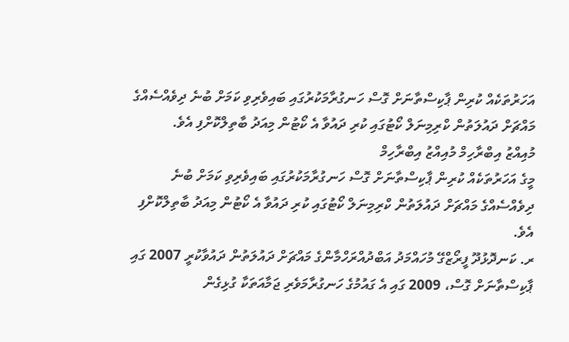އަހަރުތަކެއް ކުރިން ޕާކިސްތާނަށް ގޮސް ހަނގުރާމަކުރުގައި ބައިވެރިވި ކަމަށް ބުނެ ދިވެއްސެއްގެ މައްޗަށް ދައުލަތުން ކްރިމިނަލް ކޯޓުގައި ކުރި ދައުވާ އެ ކޯޓުން މިއަދު ބާތިލްކޮށްފި އެވެ.
މުއިއްޒު އިބްރާހިމް މުއިއްޒު އިބްރާހިމް
މީގެ އަހަރުތަކެއް ކުރިން ޕާކިސްތާނަށް ގޮސް ހަނގުރާމަކުރުގައި ބައިވެރިވި ކަމަށް ބުނެ ދިވެއްސެއްގެ މައްޗަށް ދައުލަތުން ކްރިމިނަލް ކޯޓުގައި ކުރި ދައުވާ އެ ކޯޓުން މިއަދު ބާތިލްކޮށްފި އެވެ.
ރ. ކަނދޮޅުދޫ ފީރޯޒްގޭ މުހައްމަދު އަބްދުއްރަހްމާންގެ މައްޗަށް ދައުލަތުން ދައުވާކުރީ 2007 ގައި ޕާކިސްތާނަށް ގޮސް، 2009 ގައި އެ ގައުމުގެ ހަނގުރާމަވެރި ޖަމާއަތަކާ ގުޅިގެން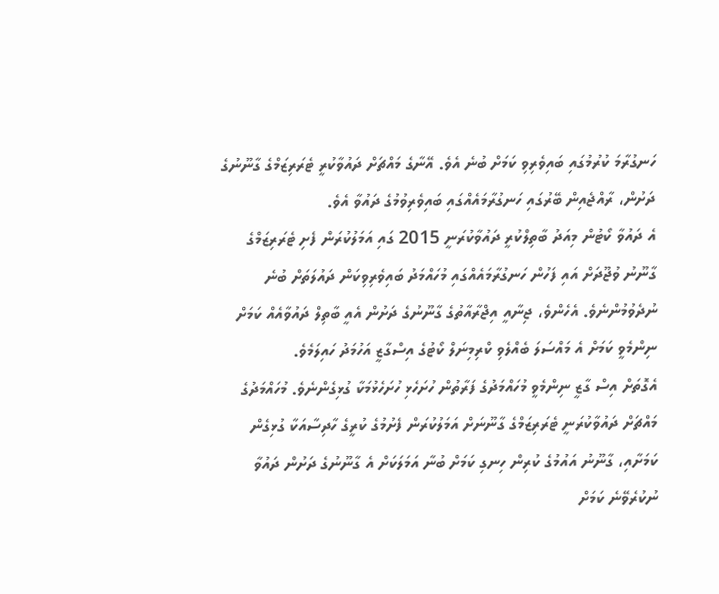ހަނގުރާމަ ކުރުމުގައި ބައިވެރިވި ކަމަށް ބުނެ އެވެ. އޭނާގެ މައްޗަށް ދައުވާކުރީ ޓެރަރިޒަމްގެ ގާނޫނުގެ ދަށުން، ރާއްޖެއިން ބޭރުގައި ހަނގުރާމައެއްގައި ބައިވެރިވުމުގެ ދައުވާ އެވެ.
އެ ދައުވާ ކޯޓުން މިއަދު ބާތިލްކުރީ ދައުވާކުރަނީ 2015 ގައި އަމަލުކުރަން ފެށި ޓެރަރިޒަމްގެ ގާނޫނު ވުޖޫދަށް އައި ފަހުން ހަނގުރާމައެއްގައި މުހައްމަދު ބައިވެރިވިކަން ދައުލަތަށް ބުނެ ނުދެވުމުންނެވެ. އެހެންވެ، ޖިނާއީ އިޖްރާއާތުގެ ގާނޫނުގެ ދަށުން އެއީ ބާތިލް ދައުވާއެއް ކަމަށް ނިންމެވީ ކަމަށް އެ މައްސަލަ ބެއްލެވި ކްރިމިނަލް ކޯޓުގެ އިސްގާޒީ އަހުމަދު ހައިލަމެވެ.
އެގޮތަށް އިސް ގާޒީ ނިންމެވީ މުހައްމަދުގެ ފަރާތުން ހުށަހެޅި ހުށަހެޅުމަކާ ގުޅިގެންނެވެ. މުހައްމަދުގެ މައްޗަށް ދައުވާކުރަނީ ޓެރަރިޒަމްގެ ގާނޫނަށް އަމަލުކުރަން ފެށުމުގެ ކުރީގެ ހާދިސާއަކާ ގުޅިގެން ކަމަށާއި، ގާނޫނު އައުމުގެ ކުރިން ހިނގި ކަމަށް ބުނާ އަމަލަކަށް އެ ގާނޫނުގެ ދަށުން ދައުވާ ނުކުރެވޭނެ ކަމަށް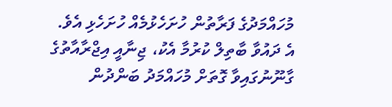މުހައްމަދުގެ ފަރާތުން ހުށަހެޅުމެއް ހުށަހެޅި އެވެ.
އެ ދައުވާ ބާތިލް ކުރުމާ އެކު، ޖިނާއީ އިޖްރާއާތުގެ ގާނޫނުގައިވާ ގޮތަށް މުހައްމަދު ބަންދުން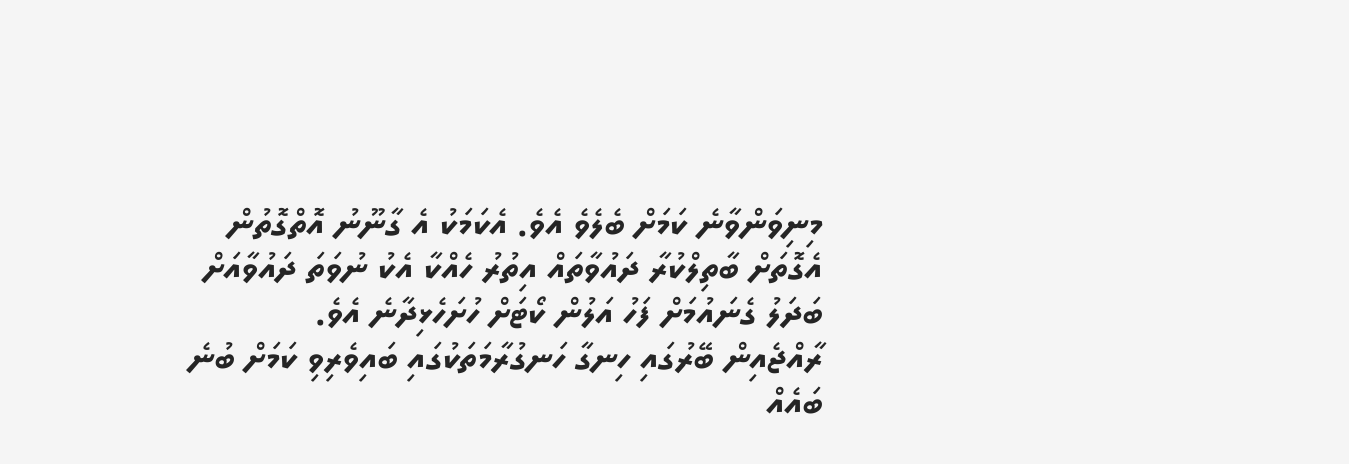މިނިވަންވާނެ ކަމަށް ބެލެވެ އެވެ. އެކަމަކު އެ ގާނޫނު އޮތްގޮތުން އެގޮތަށް ބާތިލްކުރާ ދައުވާތައް އިތުރު ހެއްކާ އެކު ނުވަތަ ދައުވާއަށް ބަދަލު ގެނައުމަށް ފަހު އަލުން ކޯޓަށް ހުށަހެޅިދާނެ އެވެ.
ރާއްޖެއިން ބޭރުގައި ހިނގާ ހަނގުރާމަތަކުގައި ބައިވެރިވި ކަމަށް ބުނެ ބައެއް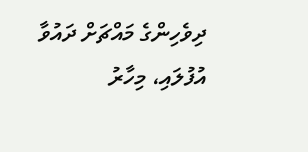ދިވެހިންގެ މައްޗަށް ދައުވާ އުފުލައި، މިހާރު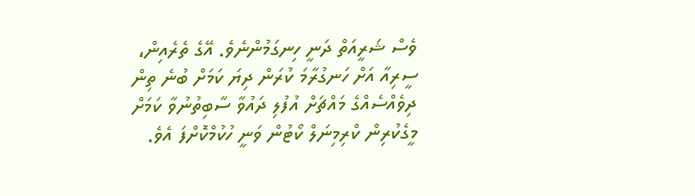ވެސް ޝަރީއަތް ދަނީ ހިނގަމުންނެވެ. އޭގެ ތެރެއިން، ސީރިއާ އަށް ހަނގުރާމަ ކުރަން ދިޔަ ކަމަށް ބުނެ ތިން ދިވެއްސެއްގެ މައްޗަށް އުފުލި ދައުވާ ސާބިތުނުވާ ކަމަށް މީގެކުރިން ކްރިމިނަލް ކޯޓުން ވަނީ ހުކުމްކޮށްފަ އެވެ.